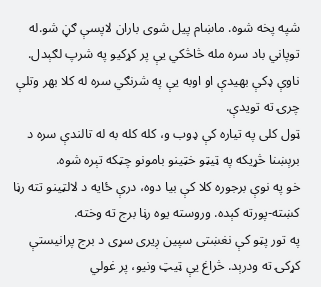شپه پخه شوه. ماښام پیل شوی باران لاپسې ګڼ شو.له توپاني باد سره مله څاڅکي یې پر کړکیو په شرپ لګېدل.
ناوې ډکې بهیدې او اوبه یې په شرنګي سره له کلا بهر وتلې چرۍ ته تویدې.
ټول کلی په تیاره کې ډوب و، کله کله به له تالندې سره د برېښنا څړیکه په ټیټو خټینو بامونو چټکه تېره شوه.
خو په نوې برجوره کلا کې بیا دوه، درې ځایه د لالټینو تته رڼا کښته-پورته کېده. وروسته یوه رڼا برج ته وخته.
په تور پټو کې نغښتی سپین ږیری سړی د برج پرانیستې کړکۍ ته ودرېد. څراغ یې ټیټ ونیو، پر غولي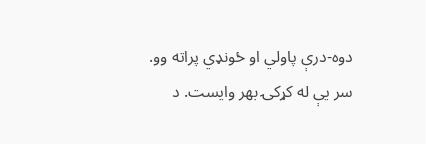دوه-درې پاولي او ځونډي پراته وو.
سر یې له کړکۍ بهر وایست. د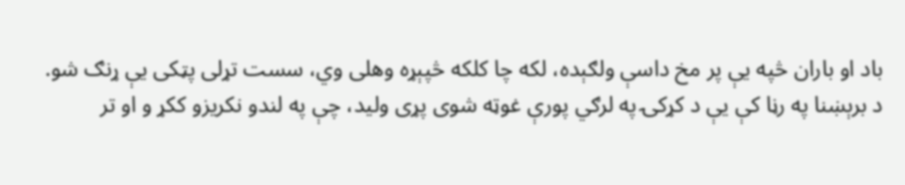باد او باران څپه یې پر مخ داسې ولګېده، لکه چا کلکه څپېړه وهلی وي، سست تړلی پټکی یې ړنګ شو.
د برېښنا په رڼا کې یې د کړکۍ په لرګي پورې غوټه شوی پړی ولید، چې په لندو نکریزو ککړ و او تر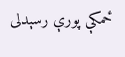ځمکې پورې رسېدلی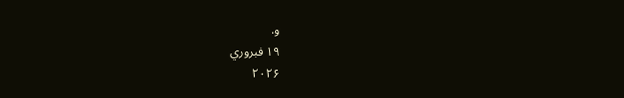و.
۱۹ فبروري
۲۰۲۶